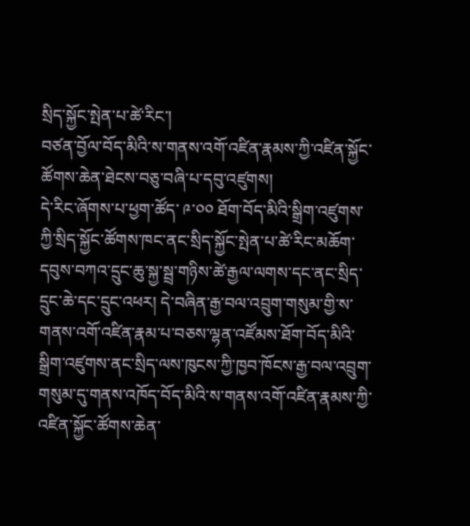སྲིད་སྐྱོང་སྤེན་པ་ཚེ་རིང་།
བཙན་བྱོལ་བོད་མིའི་ས་གནས་འགོ་འཛིན་རྣམས་ཀྱི་འཛིན་སྐྱོང་ཚོགས་ཆེན་ཐེངས་བཅུ་བཞི་པ་དབུ་འཛུགས།
དེ་རིང་ཞོགས་པ་ཕྱག་ཚོད་ ༩་༠༠ ཐོག་བོད་མིའི་སྒྲིག་འཛུགས་ཀྱི་སྲིད་སྐྱོང་ཚོགས་ཁང་ནང་སྲིད་སྐྱོང་སྤེན་པ་ཚེ་རིང་མཆོག་དབུས་བཀའ་དྲུང་ཆུ་སྐྱ་སྦྲ་གཉིས་ཚེ་རྒྱལ་ལགས་དང་ནང་སྲིད་དྲུང་ཆེ་དང་དྲུང་འཕར། དེ་བཞིན་རྒྱ་བལ་འབྲུག་གསུམ་གྱི་ས་གནས་འགོ་འཛིན་རྣམ་པ་བཅས་ལྷན་འཛོམས་ཐོག་བོད་མིའི་སྒྲིག་འཛུགས་ནང་སྲིད་ལས་ཁུངས་ཀྱི་ཁྱབ་ཁོངས་རྒྱ་བལ་འབྲུག་གསུམ་དུ་གནས་འཁོད་བོད་མིའི་ས་གནས་འགོ་འཛིན་རྣམས་ཀྱི་འཛིན་སྐྱོང་ཚོགས་ཆེན་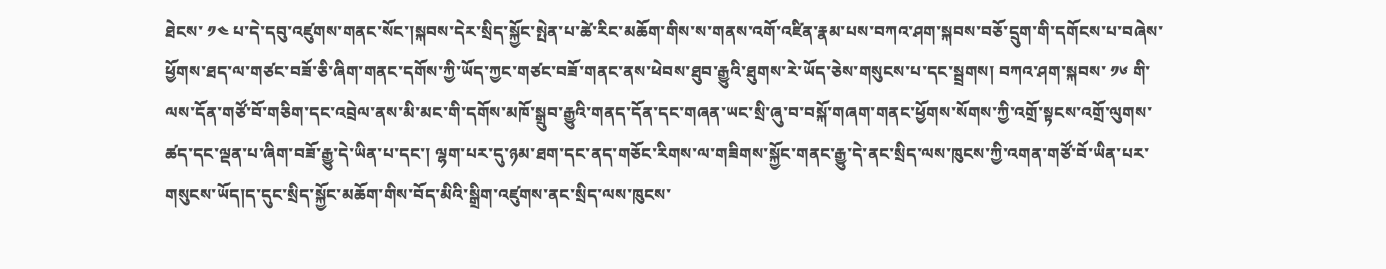ཐེངས་ ༡༤ པ་དེ་དབུ་འཛུགས་གནང་སོང་།སྐབས་དེར་སྲིད་སྐྱོང་སྤེན་པ་ཚེ་རིང་མཆོག་གིས་ས་གནས་འགོ་འཛིན་རྣམ་པས་བཀའ་ཤག་སྐབས་བཅོ་དྲུག་གི་དགོངས་པ་བཞེས་ཕྱོགས་ཐད་ལ་གཙང་བཟོ་ཅི་ཞིག་གནང་དགོས་ཀྱི་ཡོད་ཀྱང་གཙང་བཟོ་གནང་ནས་ཕེབས་ཐུབ་རྒྱུའི་ཐུགས་རེ་ཡོད་ཅེས་གསུངས་པ་དང་སྦྲགས། བཀའ་ཤག་སྐབས་ ༡༦ གི་ལས་དོན་གཙོ་བོ་གཅིག་དང་འབྲེལ་ནས་མི་མང་གི་དགོས་མཁོ་སྒྲུབ་རྒྱུའི་གནད་དོན་དང་གཞན་ཡང་སྲི་ཞུ་བ་བསྐོ་གཞག་གནང་ཕྱོགས་སོགས་ཀྱི་འགྲོ་སྟངས་འགྲོ་ལུགས་ཚད་དང་ལྡན་པ་ཞིག་བཟོ་རྒྱུ་དེ་ཡིན་པ་དང་། ལྷག་པར་དུ་ཉམ་ཐག་དང་ནད་གཅོང་རིགས་ལ་གཟིགས་སྐྱོང་གནང་རྒྱུ་དེ་ནང་སྲིད་ལས་ཁུངས་ཀྱི་འགན་གཙོ་བོ་ཡིན་པར་གསུངས་ཡོད།ད་དུང་སྲིད་སྐྱོང་མཆོག་གིས་བོད་མིའི་སྒྲིག་འཛུགས་ནང་སྲིད་ལས་ཁུངས་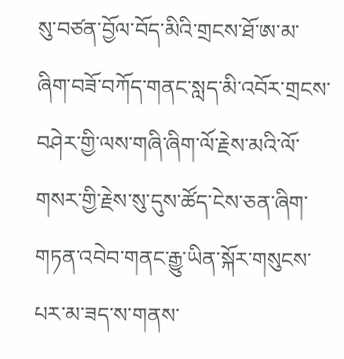སུ་བཙན་བྱོལ་བོད་མིའི་གྲངས་ཐོ་ཨ་མ་ཞིག་བཟོ་བཀོད་གནང་སླད་མི་འབོར་གྲངས་བཤེར་གྱི་ལས་གཞི་ཞིག་ལོ་རྗེས་མའི་ལོ་གསར་གྱི་རྗེས་སུ་དུས་ཚོད་ངེས་ཅན་ཞིག་གཏན་འབེབ་གནང་རྒྱུ་ཡིན་སྐོར་གསུངས་པར་མ་ཟད་ས་གནས་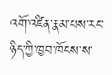འགོ་འཛིན་རྣམ་པས་རང་ཉིད་ཀྱི་ཁྱབ་ཁོངས་ས་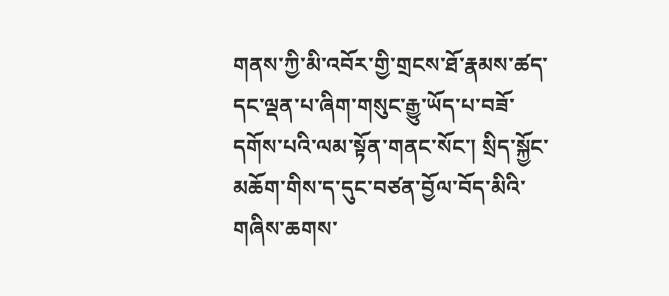གནས་ཀྱི་མི་འབོར་གྱི་གྲངས་ཐོ་རྣམས་ཚད་དང་ལྡན་པ་ཞིག་གསུང་རྒྱུ་ཡོད་པ་བཟོ་དགོས་པའི་ལམ་སྟོན་གནང་སོང་། སྲིད་སྐྱོང་མཆོག་གིས་ད་དུང་བཙན་བྱོལ་བོད་མིའི་གཞིས་ཆགས་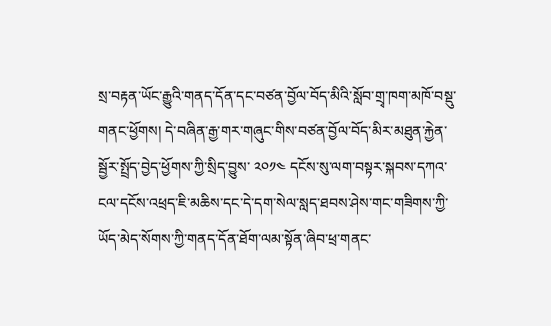སྲ་བརྟན་ཡོང་རྒྱུའི་གནད་དོན་དང་བཙན་བྱོལ་བོད་མིའི་སློབ་གྲྭ་ཁག་མཁོ་བསྡུ་གནང་ཕྱོགས། དེ་བཞིན་རྒྱ་གར་གཞུང་གིས་བཙན་བྱོལ་བོད་མིར་མཐུན་རྐྱེན་སྦྱོར་སྤྲོད་བྱེད་ཕྱོགས་ཀྱི་སྲིད་བྱུས་ ༢༠༡༤ དངོས་སུ་ལག་བསྟར་སྐབས་དཀའ་ངལ་དངོས་འཕྲད་ཇི་མཆིས་དང་དེ་དག་སེལ་སླད་ཐབས་ཤེས་གང་གཟིགས་ཀྱི་ཡོད་མེད་སོགས་ཀྱི་གནད་དོན་ཐོག་ལམ་སྟོན་ཞིབ་ཕྲ་གནང་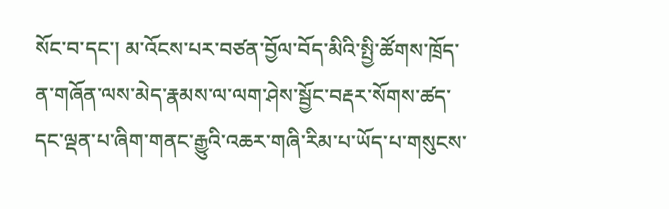སོང་བ་དང་། མ་འོངས་པར་བཙན་བྱོལ་བོད་མིའི་སྤྱི་ཚོགས་ཁྲོད་ན་གཞོན་ལས་མེད་རྣམས་ལ་ལག་ཤེས་སྦྱོང་བརྡར་སོགས་ཚད་དང་ལྡན་པ་ཞིག་གནང་རྒྱུའི་འཆར་གཞི་རིམ་པ་ཡོད་པ་གསུངས་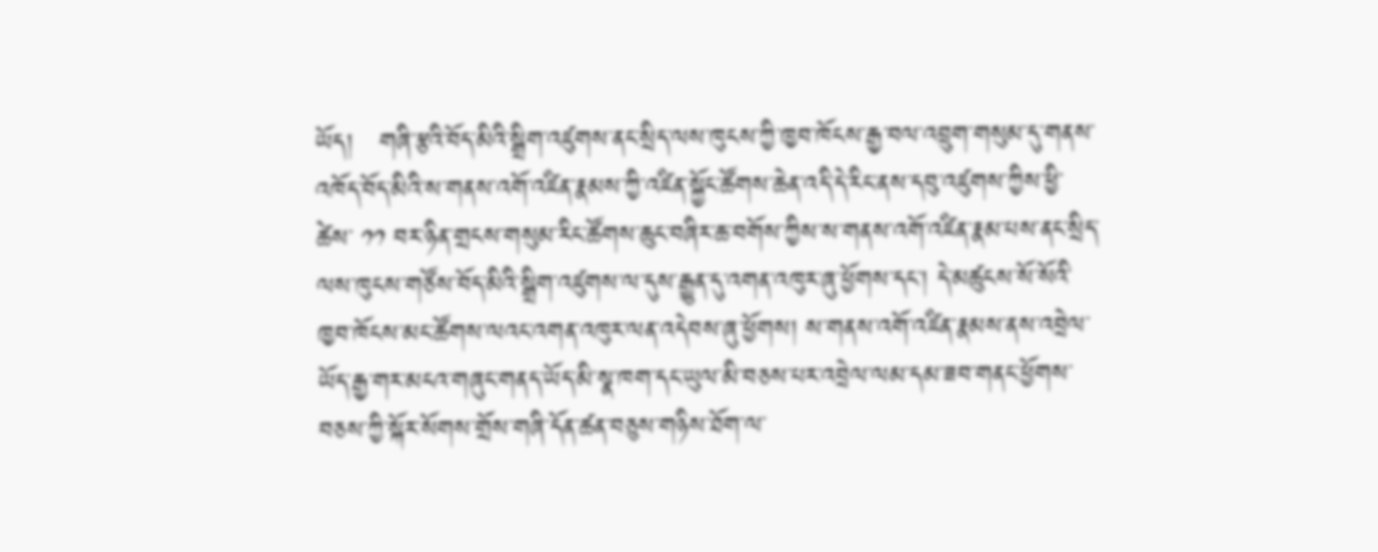ཡོད།   གཞི་རྩའི་བོད་མིའི་སྒྲིག་འཛུགས་ནང་སྲིད་ལས་ཁུངས་ཀྱི་ཁྱབ་ཁོངས་རྒྱ་བལ་འབྲུག་གསུམ་དུ་གནས་འཁོད་བོད་མིའི་ས་གནས་འགོ་འཛིན་རྣམས་ཀྱི་འཛིན་སྐྱོང་ཚོགས་ཆེན་འདི་དེ་རིང་ནས་དབུ་འཛུགས་ཀྱིས་ཕྱི་ཚེས་ ༡༡ བར་ཉིན་གྲངས་གསུམ་རིང་ཚོགས་ཆུང་བཞིར་ཆ་བགོས་ཀྱིས་ས་གནས་འགོ་འཛིན་རྣམ་པས་ནང་སྲིད་ལས་ཁུངས་གཙོས་བོད་མིའི་སྒྲིག་འཛུགས་ལ་དུས་རྒྱུན་དུ་འགན་འཁུར་ཞུ་ཕྱོགས་དང་། དེ་མཚུངས་སོ་སོའི་ཁྱབ་ཁོངས་མང་ཚོགས་ལའང་འགན་འཁུར་ལན་འདེབས་ཞུ་ཕྱོགས། ས་གནས་འགོ་འཛིན་རྣམས་ནས་འབྲེལ་ཡོད་རྒྱ་གར་མངའ་གཞུང་གནད་ཡོད་མི་སྣ་ཁག་དང་ཡུལ་མི་བཅས་པར་འབྲེལ་ལམ་དམ་ཟབ་གནང་ཕྱོགས་བཅས་ཀྱི་སྐོར་སོགས་གྲོས་གཞི་དོན་ཚན་བཅུས་གཉིས་ཐོག་ལ་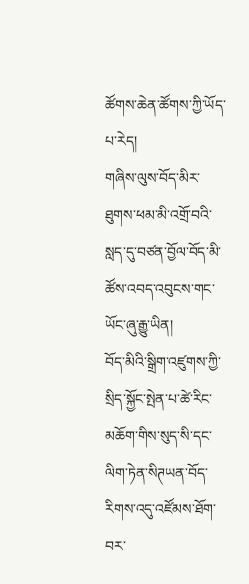ཚོགས་ཆེན་ཚོགས་ཀྱི་ཡོད་པ་རེད།
གཞིས་ལུས་བོད་མིར་ཐུགས་ཕམ་མི་འགྲོ་བའི་སླད་དུ་བཙན་བྱོལ་བོད་མི་ཚོས་འབད་འབུངས་གང་ཡོང་ཞུ་རྒྱུ་ཡིན།
བོད་མིའི་སྒྲིག་འཛུགས་ཀྱི་སྲིད་སྐྱོང་སྤེན་པ་ཚེ་རིང་མཆོག་གིས་སུད་སི་དང་ལིག་ཏེན་སིཊཡན་བོད་རིགས་འདུ་འཛོམས་ཐོག་བར་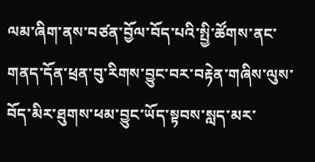ལམ་ཞིག་ནས་བཙན་བྱོལ་བོད་པའི་སྤྱི་ཚོགས་ནང་གནད་དོན་ཕྲན་བུ་རིགས་བྱུང་བར་བརྟེན་གཞིས་ལུས་བོད་མིར་ཐུགས་ཕམ་བྱུང་ཡོད་སྟབས་སླད་མར་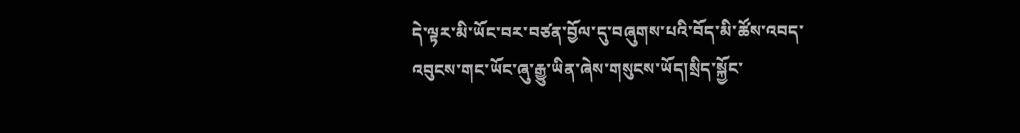དེ་ལྟར་མི་ཡོང་བར་བཙན་བྱོལ་དུ་བཞུགས་པའི་བོད་མི་ཚོས་འབད་འབུངས་གང་ཡོང་ཞུ་རྒྱུ་ཡིན་ཞེས་གསུངས་ཡོད།སྲིད་སྐྱོང་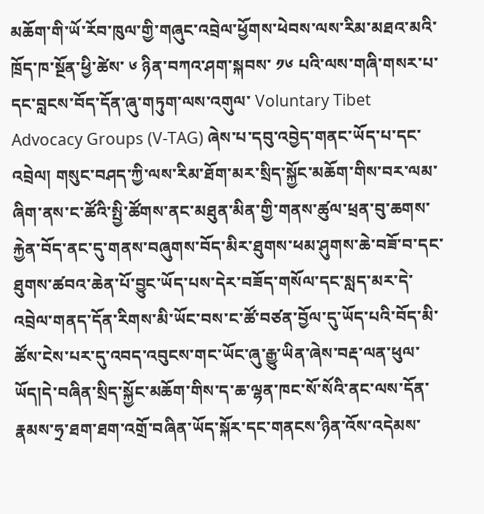མཆོག་གི་ཡོ་རོབ་ཁུལ་གྱི་གཞུང་འབྲེལ་ཕྱོགས་ཕེབས་ལས་རིམ་མཐའ་མའི་ཁྲོད་ཁ་སྔོན་ཕྱི་ཚེས་ ༦ ཉིན་བཀའ་ཤག་སྐབས་ ༡༦ པའི་ལས་གཞི་གསར་པ་དང་བླངས་བོད་དོན་ཞུ་གཏུག་ལས་འགུལ་ Voluntary Tibet Advocacy Groups (V-TAG) ཞེས་པ་དབུ་འབྱེད་གནང་ཡོད་པ་དང་འབྲེལ། གསུང་བཤད་ཀྱི་ལས་རིམ་ཐོག་མར་སྲིད་སྐྱོང་མཆོག་གིས་བར་ལམ་ཞིག་ནས་ང་ཚོའི་སྤྱི་ཚོགས་ནང་མཐུན་མིན་གྱི་གནས་ཚུལ་ཕྲན་བུ་ཆགས་རྐྱེན་བོད་ནང་དུ་གནས་བཞུགས་བོད་མིར་ཐུགས་ཕམ་ཤུགས་ཆེ་བཟོ་བ་དང་ཐུགས་ཚབའ་ཆེན་པོ་བྱུང་ཡོད་པས་དེར་བཟོད་གསོལ་དང་སླད་མར་དེ་འབྲེལ་གནད་དོན་རིགས་མི་ཡོང་བས་ང་ཚོ་བཙན་བྱོལ་དུ་ཡོད་པའི་བོད་མི་ཚོས་ངེས་པར་དུ་འབད་འབུངས་གང་ཡོང་ཞུ་རྒྱུ་ཡིན་ཞེས་བརྡ་ལན་ཕུལ་ཡོད།དེ་བཞིན་སྲིད་སྐྱོང་མཆོག་གིས་ད་ཆ་ལྷན་ཁང་སོ་སོའི་ནང་ལས་དོན་རྣམས་ཧྲ་ཐག་ཐག་འགྲོ་བཞིན་ཡོད་སྐོར་དང་གནངས་ཉིན་འོས་འདེམས་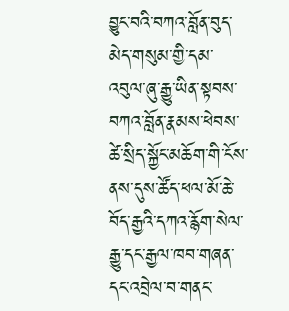བྱུང་བའི་བཀའ་བློན་བུད་མེད་གསུམ་གྱི་དམ་འབུལ་ཞུ་རྒྱུ་ཡིན་སྟབས་བཀའ་བློན་རྣམས་ཕེབས་ཚེ་སྲིད་སྐྱོང་མཆོག་གི་ངོས་ནས་དུས་ཚོད་ཕལ་མོ་ཆེ་བོད་རྒྱའི་དཀའ་རྙོག་སེལ་རྒྱུ་དང་རྒྱལ་ཁབ་གཞན་དང་འབྲེལ་བ་གནང་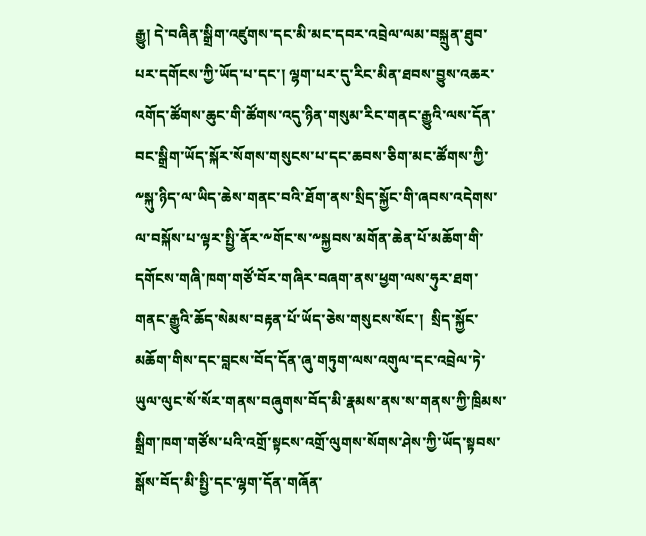རྒྱུ། དེ་བཞིན་སྒྲིག་འཛུགས་དང་མི་མང་དབར་འབྲེལ་ལམ་བསྐྲུན་ཐུབ་པར་དགོངས་ཀྱི་ཡོད་པ་དང་། ལྷག་པར་དུ་རིང་མིན་ཐབས་བྱུས་འཆར་འགོད་ཚོགས་ཆུང་གི་ཚོགས་འདུ་ཉིན་གསུམ་རིང་གནང་རྒྱུའི་ལས་དོན་བང་སྒྲིག་ཡོད་སྐོར་སོགས་གསུངས་པ་དང་ཆབས་ཅིག་མང་ཚོགས་ཀྱི་༸སྐུ་ཉིད་ལ་ཡིད་ཆེས་གནང་བའི་ཐོག་ནས་སྲིད་སྐྱོང་གི་ཞབས་འདེགས་ལ་བསྐོས་པ་ལྟར་སྤྱི་ནོར་༸གོང་ས་༸སྐྱབས་མགོན་ཆེན་པོ་མཆོག་གི་དགོངས་གཞི་ཁག་གཙོ་བོར་གཞིར་བཞག་ནས་ཕྱག་ལས་ཧུར་ཐག་གནང་རྒྱུའི་ཆོད་སེམས་བརྟན་པོ་ཡོད་ཅེས་གསུངས་སོང་།  སྲིད་སྐྱོང་མཆོག་གིས་དང་བླངས་བོད་དོན་ཞུ་གཏུག་ལས་འགུལ་དང་འབྲེལ་ཏེ་ཡུལ་ལུང་སོ་སོར་གནས་བཞུགས་བོད་མི་རྣམས་ནས་ས་གནས་ཀྱི་ཁྲིམས་སྒྲིག་ཁག་གཙོས་པའི་འགྲོ་སྟངས་འགྲོ་ལུགས་སོགས་ཤེས་ཀྱི་ཡོད་སྟབས་སྒོས་བོད་མི་སྤྱི་དང་ལྷག་དོན་གཞོན་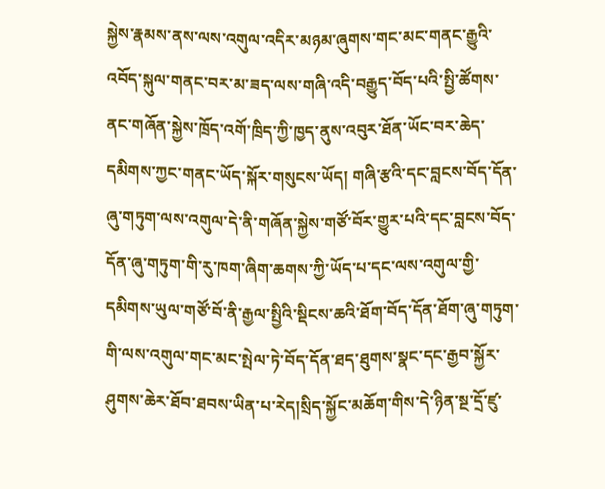སྐྱེས་རྣམས་ནས་ལས་འགུལ་འདིར་མཉམ་ཞུགས་གང་མང་གནང་རྒྱུའི་འབོད་སྐུལ་གནང་བར་མ་ཟད་ལས་གཞི་འདི་བརྒྱུད་བོད་པའི་སྤྱི་ཚོགས་ནང་གཞོན་སྐྱེས་ཁྲོད་འགོ་ཁྲིད་ཀྱི་ཁྱད་ནུས་འབུར་ཐོན་ཡོང་བར་ཆེད་དམིགས་ཀྱང་གནང་ཡོད་སྐོར་གསུངས་ཡོད། གཞི་རྩའི་དང་བླངས་བོད་དོན་ཞུ་གཏུག་ལས་འགུལ་དེ་ནི་གཞོན་སྐྱེས་གཙོ་བོར་གྱུར་པའི་དང་བླངས་བོད་དོན་ཞུ་གཏུག་གི་རུ་ཁག་ཞིག་ཆགས་ཀྱི་ཡོད་པ་དང་ལས་འགུལ་གྱི་དམིགས་ཡུལ་གཙོ་བོ་ནི་རྒྱལ་སྤྱིའི་སྡིངས་ཆའི་ཐོག་བོད་དོན་ཐོག་ཞུ་གཏུག་གི་ལས་འགུལ་གང་མང་སྤེལ་ཏེ་བོད་དོན་ཐད་ཐུགས་སྣང་དང་རྒྱབ་སྐྱོར་ཤུགས་ཆེར་ཐོབ་ཐབས་ཡིན་པ་རེད།སྲིད་སྐྱོང་མཆོག་གིས་དེ་ཉིན་སྔ་དྲོ་ཛུ་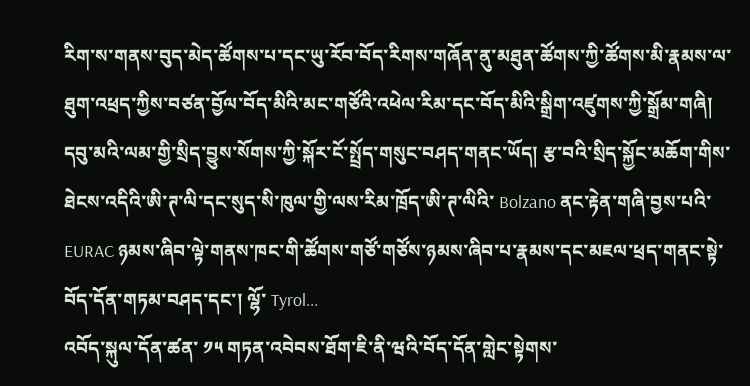རིག་ས་གནས་བུད་མེད་ཚོགས་པ་དང་ཡུ་རོབ་བོད་རིགས་གཞོན་ནུ་མཐུན་ཚོགས་ཀྱི་ཚོགས་མི་རྣམས་ལ་ཐུག་འཕྲད་ཀྱིས་བཙན་བྱོལ་བོད་མིའི་མང་གཙོའི་འཕེལ་རིམ་དང་བོད་མིའི་སྒྲིག་འཛུགས་ཀྱི་སྒྲོམ་གཞི། དབུ་མའི་ལམ་གྱི་སྲིད་བྱུས་སོགས་ཀྱི་སྐོར་ངོ་སྤྲོད་གསུང་བཤད་གནང་ཡོད། རྩ་བའི་སྲིད་སྐྱོང་མཆོག་གིས་ཐེངས་འདིའི་ཨི་ཊ་ལི་དང་སུད་སི་ཁུལ་གྱི་ལས་རིམ་ཁྲོད་ཨི་ཊ་ལིའི་ Bolzano ནང་རྟེན་གཞི་བྱས་པའི་ EURAC ཉམས་ཞིབ་ལྟེ་གནས་ཁང་གི་ཚོགས་གཙོ་གཙོས་ཉམས་ཞིབ་པ་རྣམས་དང་མཇལ་ཕྲད་གནང་སྟེ་བོད་དོན་གཏམ་བཤད་དང་། ལྷོ་ Tyrol...
འབོད་སྐུལ་དོན་ཚན་ ༡༥ གཏན་འབེབས་ཐོག་ཇི་ནི་ཝའི་བོད་དོན་གླེང་སྟེགས་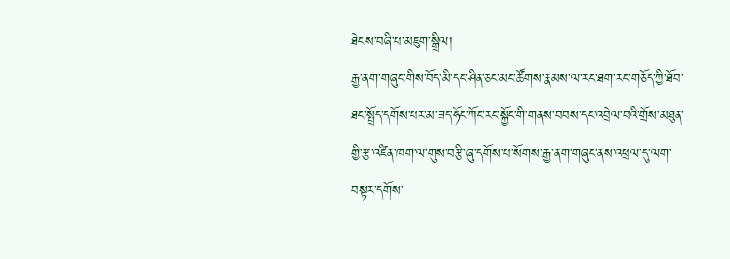ཐེངས་བཞི་པ་མཇུག་སྒྲིལ།
རྒྱ་ནག་གཞུང་གིས་བོད་མི་དང་ཤིན་ཅང་མང་ཚོགས་རྣམས་ལ་རང་ཐག་རང་གཅོད་ཀྱི་ཐོབ་ཐང་སྤྲོད་དགོས་པར་མ་ཟད་ཧོང་ཀོང་རང་སྐྱོང་གི་གནས་བབས་དང་འབྲེལ་བའི་གྲོས་མཐུན་གྱི་རྩ་འཛིན་ཁག་ལ་གུས་བརྩི་ཞུ་དགོས་པ་སོགས་རྒྱ་ནག་གཞུང་ནས་འཕྲལ་དུ་ལག་བསྟར་དགོས་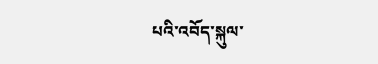པའི་འབོད་སྐུལ་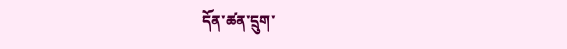དོན་ཚན་དྲུག་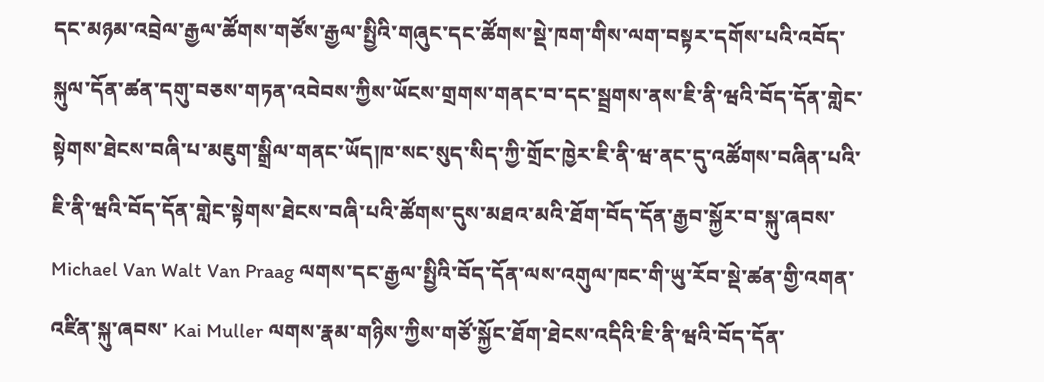དང་མཉམ་འབྲེལ་རྒྱལ་ཚོགས་གཙོས་རྒྱལ་སྤྱིའི་གཞུང་དང་ཚོགས་སྡེ་ཁག་གིས་ལག་བསྟར་དགོས་པའི་འབོད་སྐུལ་དོན་ཚན་དགུ་བཅས་གཏན་འབེབས་ཀྱིས་ཡོངས་གྲགས་གནང་བ་དང་སྦྲགས་ནས་ཇི་ནི་ཝའི་བོད་དོན་གླེང་སྟེགས་ཐེངས་བཞི་པ་མཇུག་སྒྲིལ་གནང་ཡོད།ཁ་སང་སུད་སིད་ཀྱི་གྲོང་ཁྱེར་ཇི་ནི་ཝ་ནང་དུ་འཚོགས་བཞིན་པའི་ཇི་ནི་ཝའི་བོད་དོན་གླེང་སྟེགས་ཐེངས་བཞི་པའི་ཚོགས་དུས་མཐའ་མའི་ཐོག་བོད་དོན་རྒྱབ་སྐྱོར་བ་སྐུ་ཞབས་ Michael Van Walt Van Praag ལགས་དང་རྒྱལ་སྤྱིའི་བོད་དོན་ལས་འགུལ་ཁང་གི་ཡུ་རོབ་སྡེ་ཚན་གྱི་འགན་འཛིན་སྐུ་ཞབས་ Kai Muller ལགས་རྣམ་གཉིས་ཀྱིས་གཙོ་སྐྱོང་ཐོག་ཐེངས་འདིའི་ཇི་ནི་ཝའི་བོད་དོན་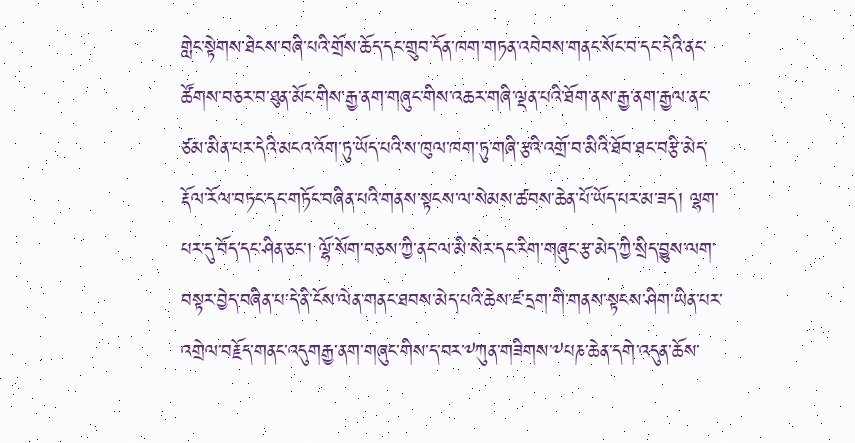གླེང་སྟེགས་ཐེངས་བཞི་པའི་གྲོས་ཆོད་དང་གྲུབ་དོན་ཁག་གཏན་འབེབས་གནང་སོང་བ་དང་དེའི་ནང་ཚོགས་བཅར་བ་ཐུན་མོང་གིས་རྒྱ་ནག་གཞུང་གིས་འཆར་གཞི་ལྡན་པའི་ཐོག་ནས་རྒྱ་ནག་རྒྱལ་ནང་ཙམ་མིན་པར་དེའི་མངའ་འོག་ཏུ་ཡོད་པའི་ས་ཁུལ་ཁག་ཏུ་གཞི་རྩའི་འགྲོ་བ་མིའི་ཐོབ་ཐང་བརྩི་མེད་རྡོལ་རོལ་བཏང་དང་གཏོང་བཞིན་པའི་གནས་སྟངས་ལ་སེམས་ཚབས་ཆེན་པོ་ཡོད་པར་མ་ཟད། ལྷག་པར་དུ་བོད་དང་ཤིན་ཅང་། ལྷོ་སོག་བཅས་ཀྱི་ནང་ལ་མི་སེར་དང་རིག་གཞུང་རྩ་མེད་ཀྱི་སྲིད་བྱུས་ལག་བསྟར་བྱེད་བཞིན་པ་དེ་ནི་ངོས་ལེན་གནང་ཐབས་མེད་པའི་ཆེས་ཛ་དྲག་གི་གནས་སྟངས་ཤིག་ཡིན་པར་འགྲེལ་བརྗོད་གནང་འདུགརྒྱ་ནག་གཞུང་གིས་ད་བར་༸ཀུན་གཟིགས་༸པཎ་ཆེན་དགེ་འདུན་ཆོས་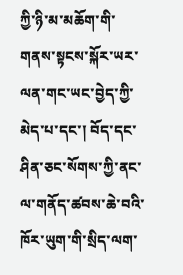ཀྱི་ཉི་མ་མཆོག་གི་གནས་སྟངས་སྐོར་ཡར་ལན་གང་ཡང་བྱེད་ཀྱི་མེད་པ་དང་། བོད་དང་ཤིན་ཅང་སོགས་ཀྱི་ནང་ལ་གནོད་ཚབས་ཆེ་བའི་ཁོར་ཡུག་གི་སྲིད་ལག་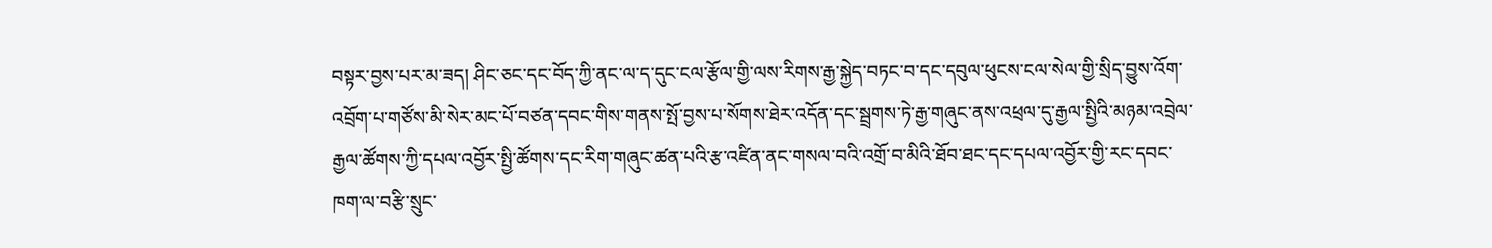བསྟར་བྱས་པར་མ་ཟད། ཤིང་ཅང་དང་བོད་ཀྱི་ནང་ལ་ད་དུང་ངལ་རྩོལ་གྱི་ལས་རིགས་རྒྱ་སྐྱེད་བཏང་བ་དང་དབུལ་ཕུངས་ངལ་སེལ་གྱི་སྲིད་བྱུས་འོག་འབྲོག་པ་གཙོས་མི་སེར་མང་པོ་བཙན་དབང་གིས་གནས་སྤོ་བྱས་པ་སོགས་ཐེར་འདོན་དང་སྦྲགས་ཏེ་རྒྱ་གཞུང་ནས་འཕྲལ་དུ་རྒྱལ་སྤྱིའི་མཉམ་འབྲེལ་རྒྱལ་ཚོགས་ཀྱི་དཔལ་འབྱོར་སྤྱི་ཚོགས་དང་རིག་གཞུང་ཚན་པའི་རྩ་འཛིན་ནང་གསལ་བའི་འགྲོ་བ་མིའི་ཐོབ་ཐང་དང་དཔལ་འབྱོར་གྱི་རང་དབང་ཁག་ལ་བརྩི་སྲུང་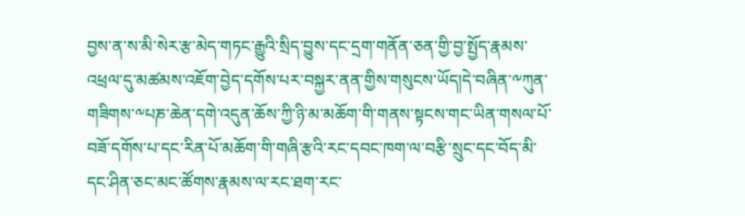བྱས་ན་ས་མི་སེར་རྩ་མེད་གཏང་རྒྱུའི་སྲིད་བྱུས་དང་དྲག་གནོན་ཅན་གྱི་བྱ་སྤྱོད་རྣམས་འཕྲལ་དུ་མཚམས་འཇོག་བྱེད་དགོས་པར་བསྐྱར་ནན་གྱིས་གསུངས་ཡོད།དེ་བཞིན་༸ཀུན་གཟིགས་༸པཎ་ཆེན་དགེ་འདུན་ཆོས་ཀྱི་ཉི་མ་མཆོག་གི་གནས་སྟངས་གང་ཡིན་གསལ་པོ་བཟོ་དགོས་པ་དང་རིན་པོ་མཆོག་གི་གཞི་རྩའི་རང་དབང་ཁག་ལ་བརྩི་སྲུང་དང་བོད་མི་དང་ཤིན་ཅང་མང་ཚོགས་རྣམས་ལ་རང་ཐག་རང་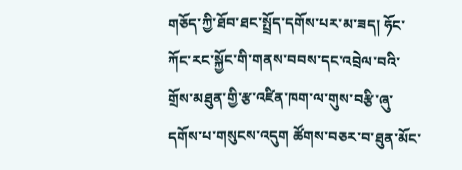གཅོད་ཀྱི་ཐོབ་ཐང་སྤྲོད་དགོས་པར་མ་ཟད། ཧོང་ཀོང་རང་སྐྱོང་གི་གནས་བབས་དང་འབྲེལ་བའི་གྲོས་མཐུན་གྱི་རྩ་འཛིན་ཁག་ལ་གུས་བརྩི་ཞུ་དགོས་པ་གསུངས་འདུག ཚོགས་བཅར་བ་ཐུན་མོང་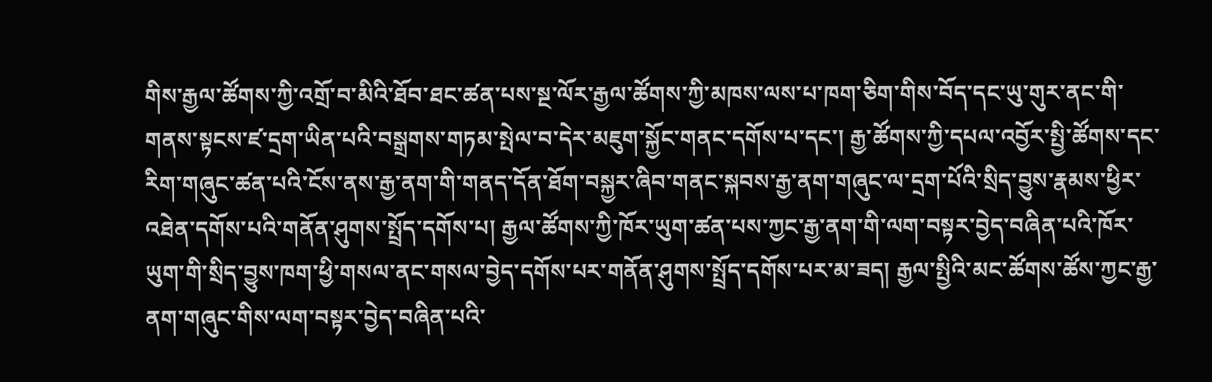གིས་རྒྱལ་ཚོགས་ཀྱི་འགྲོ་བ་མིའི་ཐོབ་ཐང་ཚན་པས་སྔ་ལོར་རྒྱལ་ཚོགས་ཀྱི་མཁས་ལས་པ་ཁག་ཅིག་གིས་བོད་དང་ཡུ་གུར་ནང་གི་གནས་སྟངས་ཛ་དྲག་ཡིན་པའི་བསྒྲགས་གཏམ་སྤེལ་བ་དེར་མཇུག་སྐྱོང་གནང་དགོས་པ་དང་། རྒྱ་ཚོགས་ཀྱི་དཔལ་འབྱོར་སྤྱི་ཚོགས་དང་རིག་གཞུང་ཚན་པའི་ངོས་ནས་རྒྱ་ནག་གི་གནད་དོན་ཐོག་བསྐྱར་ཞིབ་གནང་སྐབས་རྒྱ་ནག་གཞུང་ལ་དྲག་པོའི་སྲིད་བྱུས་རྣམས་ཕྱིར་འཐེན་དགོས་པའི་གནོན་ཤུགས་སྤྲོད་དགོས་པ། རྒྱལ་ཚོགས་ཀྱི་ཁོར་ཡུག་ཚན་པས་ཀྱང་རྒྱ་ནག་གི་ལག་བསྟར་བྱེད་བཞིན་པའི་ཁོར་ཡུག་གི་སྲིད་བྱུས་ཁག་ཕྱི་གསལ་ནང་གསལ་བྱེད་དགོས་པར་གནོན་ཤུགས་སྤྲོད་དགོས་པར་མ་ཟད། རྒྱལ་སྤྱིའི་མང་ཚོགས་ཚོས་ཀྱང་རྒྱ་ནག་གཞུང་གིས་ལག་བསྟར་བྱེད་བཞིན་པའི་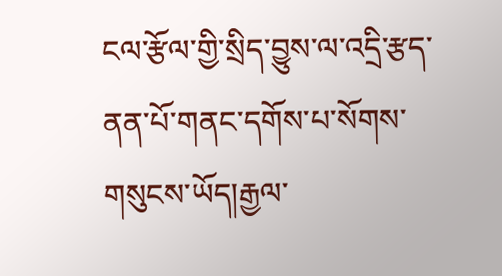ངལ་རྩོལ་གྱི་སྲིད་བྱུས་ལ་འདྲི་རྩད་ནན་པོ་གནང་དགོས་པ་སོགས་གསུངས་ཡོད།རྒྱལ་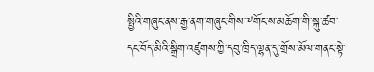སྤྱིའི་གཞུང་ནས་རྒྱ་ནག་གཞུང་གིས་༸གོང་ས་མཆོག་གི་སྐུ་ཚབ་དང་བོད་མིའི་སྒྲིག་འཛུགས་ཀྱི་དབུ་ཁྲིད་ལྷན་དུ་གྲོས་མོལ་གནང་སྟེ་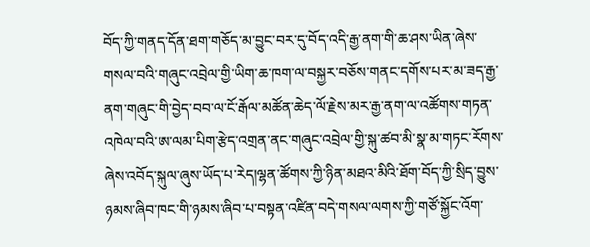བོད་ཀྱི་གནད་དོན་ཐག་གཅོད་མ་བྱུང་བར་དུ་བོད་འདི་རྒྱ་ནག་གི་ཆ་ཤས་ཡིན་ཞེས་གསལ་བའི་གཞུང་འབྲེལ་གྱི་ཡིག་ཆ་ཁག་ལ་བསྐྱར་བཅོས་གནང་དགོས་པར་མ་ཟད་རྒྱ་ནག་གཞུང་གི་བྱེད་བབ་ལ་ངོ་རྒོལ་མཚོན་ཆེད་ལོ་རྗེས་མར་རྒྱ་ནག་ལ་འཚོགས་གཏན་འཁེལ་བའི་ཨ་ལམ་པིག་རྩེད་འགྲན་ནང་གཞུང་འབྲེལ་གྱི་སྐུ་ཚབ་མི་སྣ་མ་གཏང་རོགས་ཞེས་འབོད་སྐུལ་ཞུས་ཡོད་པ་རེད།ལྷན་ཚོགས་ཀྱི་ཉིན་མཐའ་མིའི་ཐོག་བོད་ཀྱི་སྲིད་བྱུས་ཉམས་ཞིབ་ཁང་གི་ཉམས་ཞིབ་པ་བསྟན་འཛིན་བདེ་གསལ་ལགས་ཀྱི་གཙོ་སྐྱོང་འོག་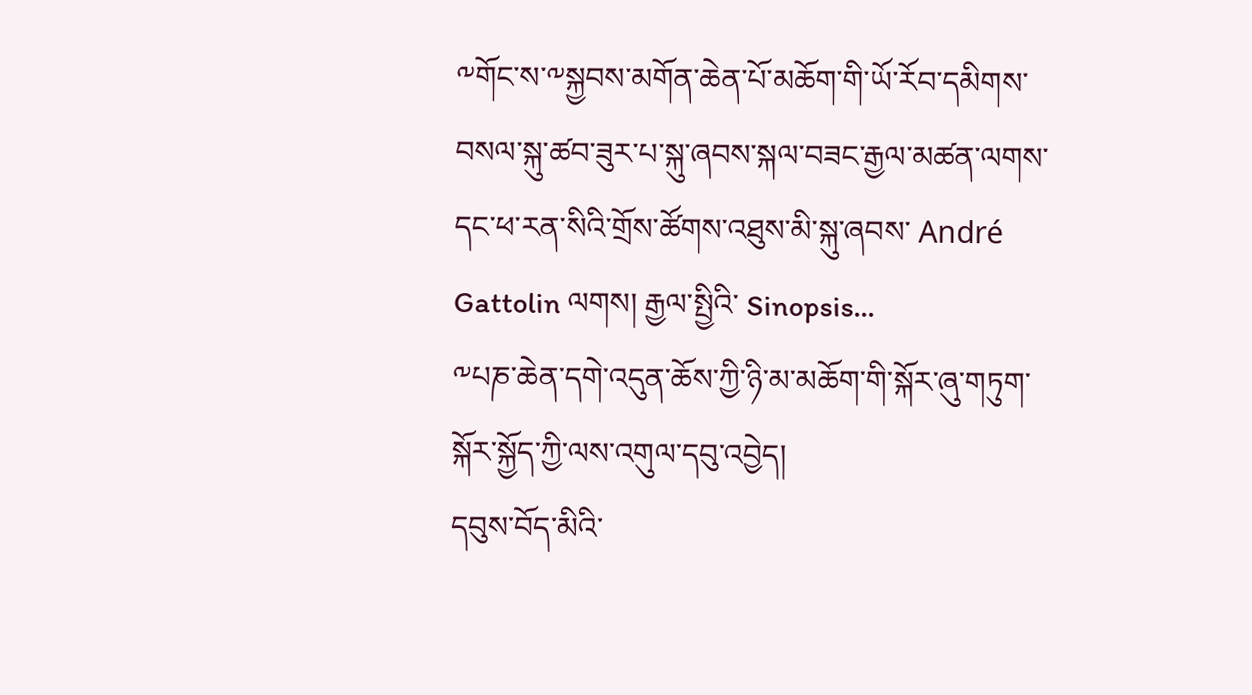༸གོང་ས་༸སྐྱབས་མགོན་ཆེན་པོ་མཆོག་གི་ཡོ་རོབ་དམིགས་བསལ་སྐུ་ཚབ་ཟུར་པ་སྐུ་ཞབས་སྐལ་བཟང་རྒྱལ་མཚན་ལགས་དང་ཕ་རན་སིའི་གྲོས་ཚོགས་འཐུས་མི་སྐུ་ཞབས་ André Gattolin ལགས། རྒྱལ་སྤྱིའི་ Sinopsis...
༸པཎ་ཆེན་དགེ་འདུན་ཆོས་ཀྱི་ཉི་མ་མཆོག་གི་སྐོར་ཞུ་གཏུག་སྐོར་སྐྱོད་ཀྱི་ལས་འགུལ་དབུ་འབྱེད།
དབུས་བོད་མིའི་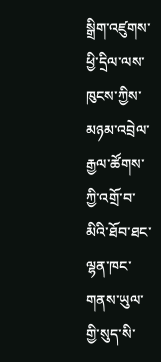སྒྲིག་འཛུགས་ཕྱི་དྲིལ་ལས་ཁུངས་ཀྱིས་མཉམ་འབྲེལ་རྒྱལ་ཚོགས་ཀྱི་འགྲོ་བ་མིའི་ཐོབ་ཐང་ལྷན་ཁང་གནས་ཡུལ་གྱི་སུད་སི་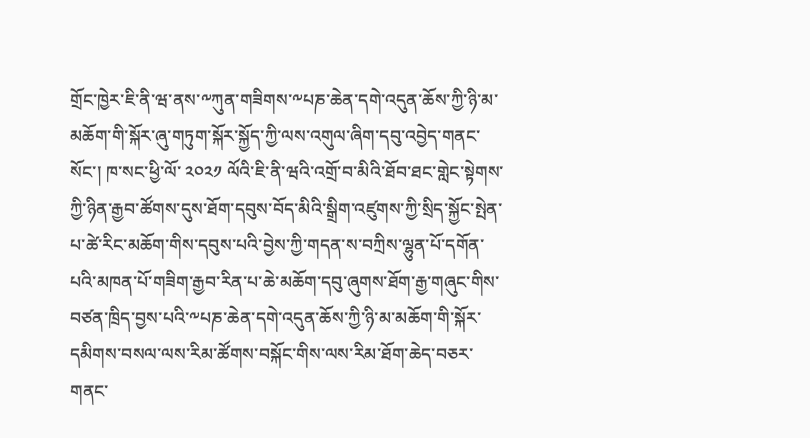གྲོང་ཁྱེར་ཇི་ནི་ཝ་ནས་༸ཀུན་གཟིགས་༸པཎ་ཆེན་དགེ་འདུན་ཆོས་ཀྱི་ཉི་མ་མཆོག་གི་སྐོར་ཞུ་གཏུག་སྐོར་སྐྱོད་ཀྱི་ལས་འགུལ་ཞིག་དབུ་འབྱེད་གནང་སོང་། ཁ་སང་ཕྱི་ལོ་ ༢༠༢༡ ལོའི་ཇི་ནི་ཝའི་འགྲོ་བ་མིའི་ཐོབ་ཐང་གླེང་སྟེགས་ཀྱི་ཉིན་རྒྱབ་ཚོགས་དུས་ཐོག་དབུས་བོད་མིའི་སྒྲིག་འཛུགས་ཀྱི་སྲིད་སྐྱོང་སྤེན་པ་ཚེ་རིང་མཆོག་གིས་དབུས་པའི་བྱེས་ཀྱི་གདན་ས་བཀྲིས་ལྷུན་པོ་དགོན་པའི་མཁན་པོ་གཟིག་རྒྱབ་རིན་པ་ཆེ་མཆོག་དབུ་ཞུགས་ཐོག་རྒྱ་གཞུང་གིས་བཙན་ཁྲིད་བྱས་པའི་༸པཎ་ཆེན་དགེ་འདུན་ཆོས་ཀྱི་ཉི་མ་མཆོག་གི་སྐོར་དམིགས་བསལ་ལས་རིམ་ཚོགས་བསྐོང་གིས་ལས་རིམ་ཐོག་ཆེད་བཅར་གནང་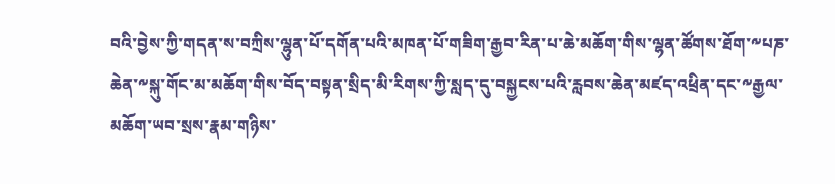བའི་བྱེས་ཀྱི་གདན་ས་བཀྲིས་ལྷུན་པོ་དགོན་པའི་མཁན་པོ་གཟིག་རྒྱབ་རིན་པ་ཆེ་མཆོག་གིས་ལྷན་ཚོགས་ཐོག་༸པཎ་ཆེན་༸སྐུ་གོང་མ་མཆོག་གིས་བོད་བསྟན་སྲིད་མི་རིགས་ཀྱི་སླད་དུ་བསྐྱངས་པའི་རླབས་ཆེན་མཛད་འཕྲིན་དང་༸རྒྱལ་མཆོག་ཡབ་སྲས་རྣམ་གཉིས་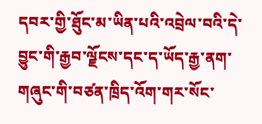དབར་གྱི་ཐོུང་མ་ཡིན་པའི་འབྲེལ་བའི་དེ་བྱུང་གི་རྒྱབ་ལྗོངས་དང་ད་ཡོད་རྒྱ་ནག་གཞུང་གི་བཙན་ཁྲིད་འོག་གར་སོང་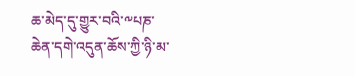ཆ་མེད་དུ་གྱུར་བའི་༸པཎ་ཆེན་དགེ་འདུན་ཆོས་ཀྱི་ཉི་མ་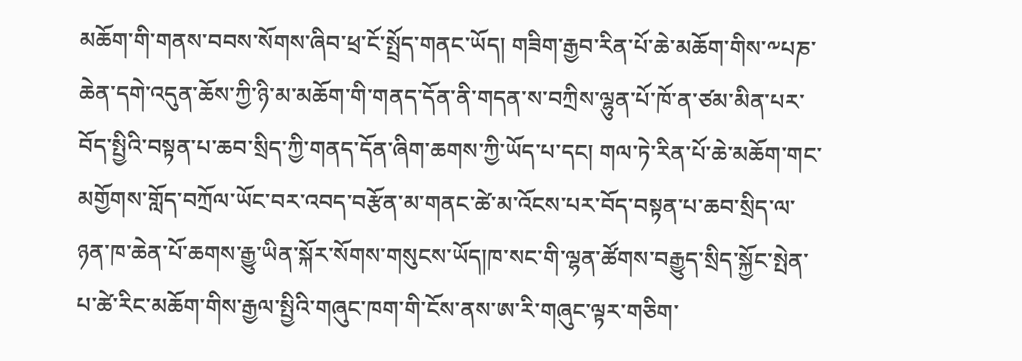མཆོག་གི་གནས་བབས་སོགས་ཞིབ་ཕྲ་ངོ་སྤྲོད་གནང་ཡོད། གཟིག་རྒྱབ་རིན་པོ་ཆེ་མཆོག་གིས་༸པཎ་ཆེན་དགེ་འདུན་ཆོས་ཀྱི་ཉི་མ་མཆོག་གི་གནད་དོན་ནི་གདན་ས་བཀྲིས་ལྷུན་པོ་ཁོ་ན་ཙམ་མིན་པར་བོད་སྤྱིའི་བསྟན་པ་ཆབ་སྲིད་ཀྱི་གནད་དོན་ཞིག་ཆགས་ཀྱི་ཡོད་པ་དང། གལ་ཏེ་རིན་པོ་ཆེ་མཆོག་གང་མགྱོགས་གློད་བཀྲོལ་ཡོང་བར་འབད་བརྩོན་མ་གནང་ཚེ་མ་འོངས་པར་བོད་བསྟན་པ་ཆབ་སྲིད་ལ་ཉན་ཁ་ཆེན་པོ་ཆགས་རྒྱུ་ཡིན་སྐོར་སོགས་གསུངས་ཡོད།ཁ་སང་གི་ལྷན་ཚོགས་བརྒྱུད་སྲིད་སྐྱོང་སྤེན་པ་ཚེ་རིང་མཆོག་གིས་རྒྱལ་སྤྱིའི་གཞུང་ཁག་གི་ངོས་ནས་ཨ་རི་གཞུང་ལྟར་གཅིག་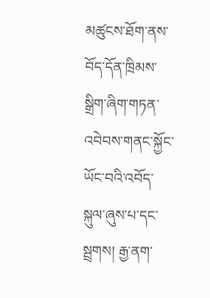མཚུངས་ཐོག་ནས་བོད་དོན་ཁྲིམས་སྒྲིག་ཞིག་གཏན་འབེབས་གནང་སྐྱོང་ཡོང་བའི་འབོད་སྐུལ་ཞུས་པ་དང་སྦྲགས། རྒྱ་ནག་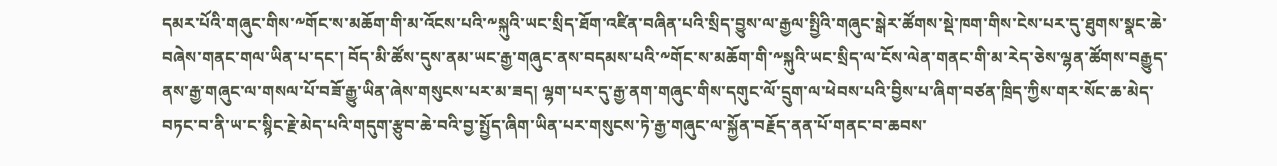དམར་པོའི་གཞུང་གིས་༸གོང་ས་མཆོག་གི་མ་འོངས་པའི་༸སྐུའི་ཡང་སྲིད་ཐོག་འཛིན་བཞིན་པའི་སྲིད་བྱུས་ལ་རྒྱལ་སྤྱིའི་གཞུང་སྒེར་ཚོགས་སྡེ་ཁག་གིས་ངེས་པར་དུ་ཐུགས་སྣང་ཆེ་བཞེས་གནང་གལ་ཡིན་པ་དང་། བོད་མི་ཚོས་དུས་ནམ་ཡང་རྒྱ་གཞུང་ནས་བདམས་པའི་༸གོང་ས་མཆོག་གི་༸སྐུའི་ཡང་སྲིད་ལ་ངོས་ལེན་གནང་གི་མ་རེད་ཅེས་ལྷན་ཚོགས་བརྒྱུད་ནས་རྒྱ་གཞུང་ལ་གསལ་པོ་བཟོ་རྒྱུ་ཡིན་ཞེས་གསུངས་པར་མ་ཟད། ལྷག་པར་དུ་རྒྱ་ནག་གཞུང་གིས་དགུང་ལོ་དྲུག་ལ་ཕེབས་པའི་བྱིས་པ་ཞིག་བཙན་ཁྲིད་ཀྱིས་གར་སོང་ཆ་མེད་བཏང་བ་ནི་ཡ་ང་སྙིང་རྗེ་མེད་པའི་གདུག་རྩུབ་ཆེ་བའི་བྱ་སྤྱོད་ཞིག་ཡིན་པར་གསུངས་ཏེ་རྒྱ་གཞུང་ལ་སྐྱོན་བརྗོད་ནན་པོ་གནང་བ་ཆབས་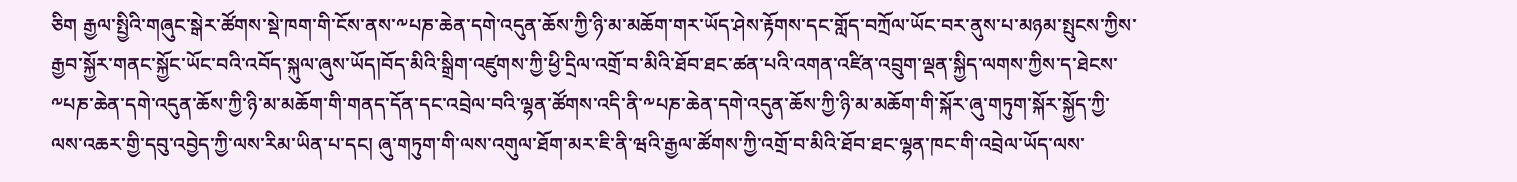ཅིག རྒྱལ་སྤྱིའི་གཞུང་སྒེར་ཚོགས་སྡེ་ཁག་གི་ངོས་ནས་༸པཎ་ཆེན་དགེ་འདུན་ཆོས་ཀྱི་ཉི་མ་མཆོག་གར་ཡོད་ཤེས་རྟོགས་དང་གློད་བཀྲོལ་ཡོང་བར་ནུས་པ་མཉམ་སྤུངས་ཀྱིས་རྒྱབ་སྐྱོར་གནང་སྐྱོང་ཡོང་བའི་འབོད་སྐུལ་ཞུས་ཡོད།བོད་མིའི་སྒྲིག་འཛུགས་ཀྱི་ཕྱི་དྲིལ་འགྲོ་བ་མིའི་ཐོབ་ཐང་ཚན་པའི་འགན་འཛིན་འབྲུག་ལྡན་སྐྱིད་ལགས་ཀྱིས་ད་ཐེངས་༸པཎ་ཆེན་དགེ་འདུན་ཆོས་ཀྱི་ཉི་མ་མཆོག་གི་གནད་དོན་དང་འབྲེལ་བའི་ལྷན་ཚོགས་འདི་ནི་༸པཎ་ཆེན་དགེ་འདུན་ཆོས་ཀྱི་ཉི་མ་མཆོག་གི་སྐོར་ཞུ་གཏུག་སྐོར་སྐྱོད་ཀྱི་ལས་འཆར་གྱི་དབུ་འབྱེད་ཀྱི་ལས་རིམ་ཡིན་པ་དང། ཞུ་གཏུག་གི་ལས་འགུལ་ཐོག་མར་ཇི་ནི་ཝའི་རྒྱལ་ཚོགས་ཀྱི་འགྲོ་བ་མིའི་ཐོབ་ཐང་ལྷན་ཁང་གི་འབྲེལ་ཡོད་ལས་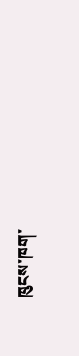ཁུངས་ཁག་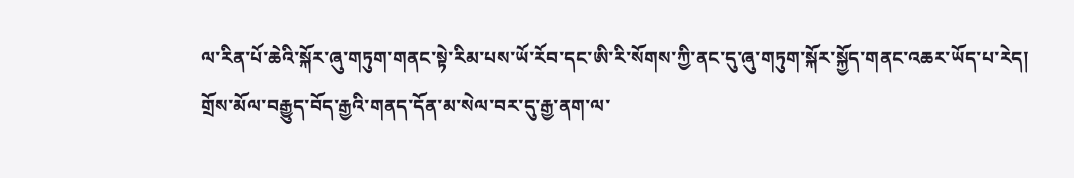ལ་རིན་པོ་ཆེའི་སྐོར་ཞུ་གཏུག་གནང་སྟེ་རིམ་པས་ཡོ་རོབ་དང་ཨི་རི་སོགས་ཀྱི་ནང་དུ་ཞུ་གཏུག་སྐོར་སྐྱོད་གནང་འཆར་ཡོད་པ་རེད།
གྲོས་མོལ་བརྒྱུད་བོད་རྒྱའི་གནད་དོན་མ་སེལ་བར་དུ་རྒྱ་ནག་ལ་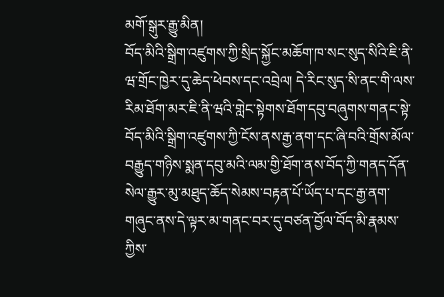མགོ་སྒུར་རྒྱུ་མིན།
བོད་མིའི་སྒྲིག་འཛུགས་ཀྱི་སྲིད་སྐྱོང་མཆོག་ཁ་སང་སུད་སིའི་ཇི་ནི་ཝ་གྲོང་ཁྱེར་དུ་ཆེད་ཕེབས་དང་འབྲེལ། དེ་རིང་སུད་སི་ནང་གི་ལས་རིམ་ཐོག་མར་ཇི་ནི་ཝའི་གླེང་སྟེགས་ཐོག་དབུ་བཞུགས་གནང་སྟེ་བོད་མིའི་སྒྲིག་འཛུགས་ཀྱི་ངོས་ནས་རྒྱ་ནག་དང་ཞི་བའི་གྲོས་མོལ་བརྒྱུད་གཉིས་སྨན་དབུ་མའི་ལམ་གྱི་ཐོག་ནས་བོད་ཀྱི་གནད་དོན་སེལ་རྒྱུར་མུ་མཐུད་ཆོད་སེམས་བརྟན་པོ་ཡོད་པ་དང་རྒྱ་ནག་གཞུང་ནས་དེ་ལྟར་མ་གནང་བར་དུ་བཙན་བྱོལ་བོད་མི་རྣམས་ཀྱིས་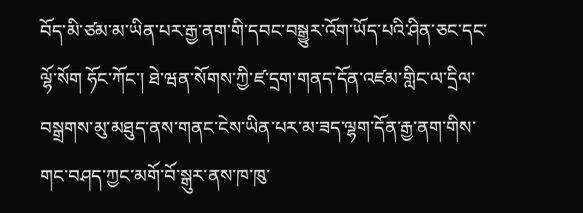བོད་མི་ཙམ་མ་ཡིན་པར་རྒྱ་ནག་གི་དབང་བསྒྱུར་འོག་ཡོད་པའི་ཤིན་ཅང་དང་ལྷོ་སོག ཧོང་ཀོང་། ཐེ་ཝན་སོགས་ཀྱི་ཛ་དྲག་གནད་དོན་འཛམ་གླིང་ལ་དྲིལ་བསྒྲགས་མུ་མཐུད་ནས་གནང་ངེས་ཡིན་པར་མ་ཟད་ལྷག་དོན་རྒྱ་ནག་གིས་གང་བཤད་ཀྱང་མགོ་བོ་སྒུར་ནས་ཁ་ཁུ་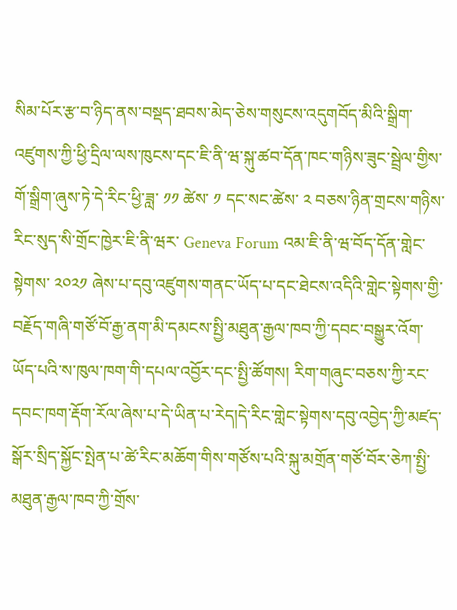སིམ་པོར་རྩ་བ་ཉིད་ནས་བསྡད་ཐབས་མེད་ཅེས་གསུངས་འདུགབོད་མིའི་སྒྲིག་འཛུགས་ཀྱི་ཕྱི་དྲིལ་ལས་ཁུངས་དང་ཇི་ནི་ཝ་སྐུ་ཚབ་དོན་ཁང་གཉིས་ཟུང་སྦྲེལ་གྱིས་གོ་སྒྲིག་ཞུས་ཏེ་དེ་རིང་ཕྱི་ཟླ་ ༡༡ ཚེས་ ༡ དང་སང་ཚེས་ ༢ བཅས་ཉིན་གྲངས་གཉིས་རིང་སུད་སི་གྲོང་ཁྱེར་ཇི་ནི་ཝར་ Geneva Forum འམ་ཇི་ནི་ཝ་བོད་དོན་གླེང་སྟེགས་ ༢༠༢༡ ཞེས་པ་དབུ་འཛུགས་གནང་ཡོད་པ་དང་ཐེངས་འདིའི་གླེང་སྟེགས་གྱི་བརྗོད་གཞི་གཙོ་བོ་རྒྱ་ནག་མི་དམངས་སྤྱི་མཐུན་རྒྱལ་ཁབ་ཀྱི་དབང་བསྒྱུར་འོག་ཡོད་པའི་ས་ཁུལ་ཁག་གི་དཔལ་འབྱོར་དང་སྤྱི་ཚོགས། རིག་གཞུང་བཅས་ཀྱི་རང་དབང་ཁག་རྡོག་རོལ་ཞེས་པ་དེ་ཡིན་པ་རེད།དེ་རིང་གླེང་སྟེགས་དབུ་འབྱེད་ཀྱི་མཛད་སྒོར་སྲིད་སྐྱོང་སྤེན་པ་ཚེ་རིང་མཆོག་གིས་གཙོས་པའི་སྐུ་མགྲོན་གཙོ་བོར་ཅེཀ་སྤྱི་མཐུན་རྒྱལ་ཁབ་ཀྱི་གྲོས་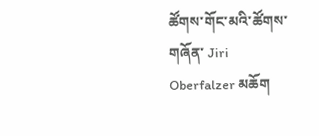ཚོགས་གོང་མའི་ཚོགས་གཞོན་ Jiri Oberfalzer མཆོག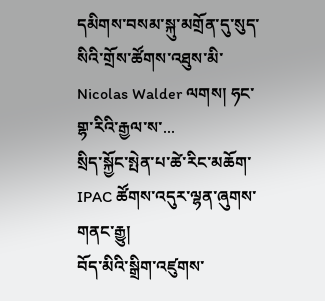དམིགས་བསམ་སྐུ་མགྲོན་དུ་སུད་སིའི་གྲོས་ཚོགས་འཐུས་མི་ Nicolas Walder ལགས། ཧང་གྷ་རིའི་རྒྱལ་ས་...
སྲིད་སྐྱོང་སྤེན་པ་ཚེ་རིང་མཆོག་ IPAC ཚོགས་འདུར་ལྷན་ཞུགས་གནང་རྒྱུ།
བོད་མིའི་སྒྲིག་འཛུགས་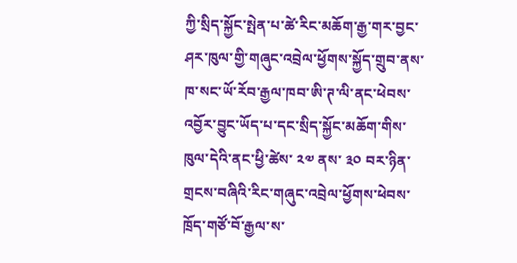ཀྱི་སྲིད་སྐྱོང་སྤེན་པ་ཚེ་རིང་མཆོག་རྒྱ་གར་བྱང་ཤར་ཁུལ་གྱི་གཞུང་འབྲེལ་ཕྱོགས་སྐྱོད་གྲུབ་ནས་ཁ་སང་ཡོ་རོབ་རྒྱལ་ཁབ་ཨི་ཊ་ལི་ནང་ཕེབས་འབྱོར་བྱུང་ཡོད་པ་དང་སྲིད་སྐྱོང་མཆོག་གིས་ཁུལ་དེའི་ནང་ཕྱི་ཚེས་ ༢༧ ནས་ ༣༠ བར་ཉིན་གྲངས་བཞིའི་རིང་གཞུང་འབྲེལ་ཕྱོགས་ཕེབས་ཁྲོད་གཙོ་བོ་རྒྱལ་ས་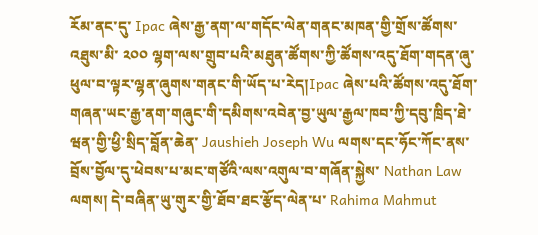རོམ་ནང་དུ་ Ipac ཞེས་རྒྱ་ནག་ལ་གདོང་ལེན་གནང་མཁན་གྱི་གྲོས་ཚོགས་འཐུས་མི་ ༢༠༠ ལྷག་ལས་གྲུབ་པའི་མཐུན་ཚོགས་ཀྱི་ཚོགས་འདུ་ཐོག་གདན་ཞུ་ཕུལ་བ་ལྟར་ལྷན་ཞུགས་གནང་གི་ཡོད་པ་རེད།Ipac ཞེས་པའི་ཚོགས་འདུ་ཐོག་གཞན་ཡང་རྒྱ་ནག་གཞུང་གི་དམིགས་འབེན་བྱ་ཡུལ་རྒྱལ་ཁབ་ཀྱི་དབུ་ཁྲིད་ཐེ་ཝན་གྱི་ཕྱི་སྲིད་བློན་ཆེན་ Jaushieh Joseph Wu ལགས་དང་ཧོང་ཀོང་ནས་བྲོས་བྱོལ་དུ་ཕེབས་པ་མང་གཙོའི་ལས་འགུལ་བ་གཞོན་སྐྱེས་ Nathan Law ལགས། དེ་བཞིན་ཡུ་གུར་གྱི་ཐོབ་ཐང་རྩོད་ལེན་པ་ Rahima Mahmut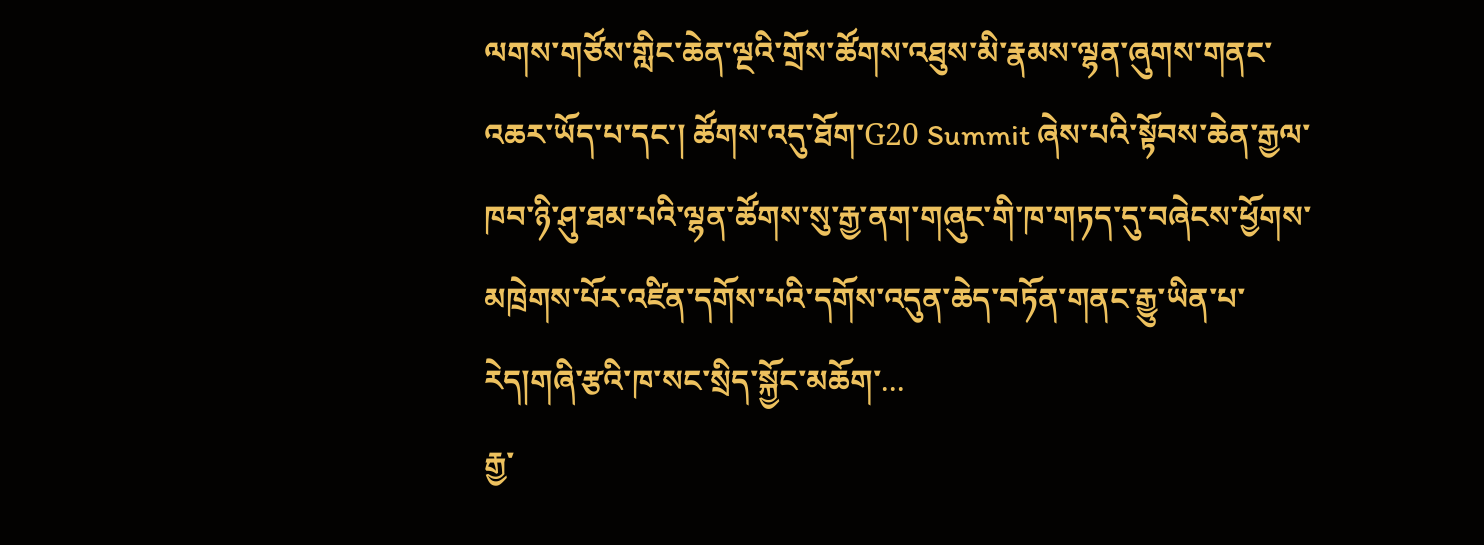ལགས་གཙོས་གླིང་ཆེན་ལྔའི་གྲོས་ཚོགས་འཐུས་མི་རྣམས་ལྷན་ཞུགས་གནང་འཆར་ཡོད་པ་དང་། ཚོགས་འདུ་ཐོག་G20 Summit ཞེས་པའི་སྟོབས་ཆེན་རྒྱལ་ཁབ་ཉི་ཤུ་ཐམ་པའི་ལྷན་ཚོགས་སུ་རྒྱ་ནག་གཞུང་གི་ཁ་གཏད་དུ་བཞེངས་ཕྱོགས་མཁྲེགས་པོར་འཛིན་དགོས་པའི་དགོས་འདུན་ཆེད་བཏོན་གནང་རྒྱུ་ཡིན་པ་རེད།གཞི་རྩའི་ཁ་སང་སྲིད་སྐྱོང་མཆོག་...
རྒྱ་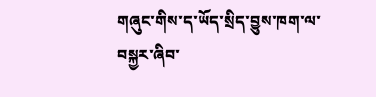གཞུང་གིས་ད་ཡོད་སྲིད་བྱུས་ཁག་ལ་བསྐྱར་ཞིབ་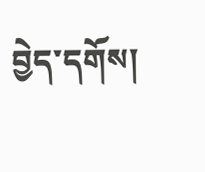བྱེད་དགོས།